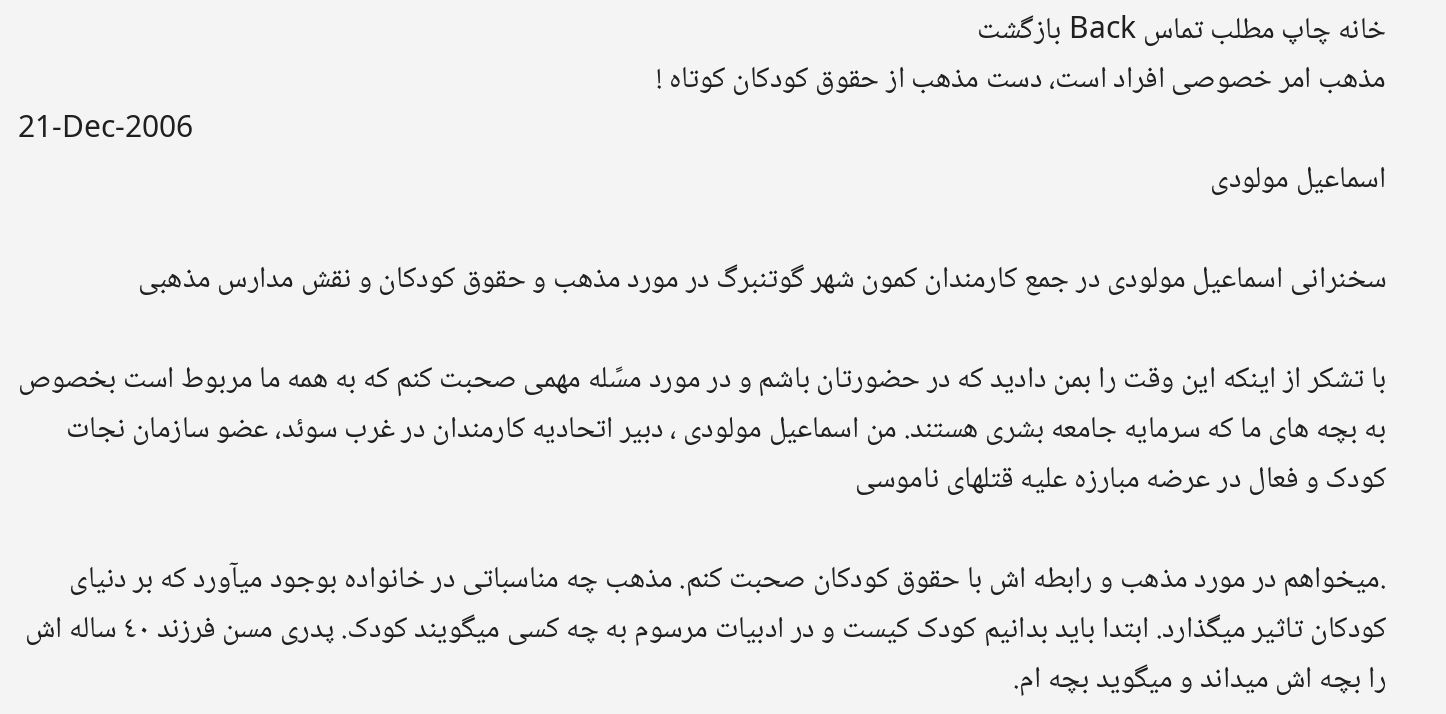خانه چاپ مطلب تماس Back بازگشت
مذهب امر خصوصی افراد است، دست مذهب از حقوق کودکان کوتاه !
21-Dec-2006
اسماعیل مولودی

سخنرانی اسماعیل مولودی در جمع کارمندان کمون شهر گوتنبرگ در مورد مذهب و حقوق کودکان و نقش مدارس مذهبی

با تشکر از اينکه اين وقت را بمن داديد که در حضورتان باشم و در مورد مسًله مهمى صحبت کنم که به همه ما مربوط است بخصوص به بچه هاى ما که سرمايه جامعه بشرى هستند. من اسماعيل مولودى ، دبیر اتحادیه کارمندان در غرب سوئد، عضو سازمان نجات کودک و فعال در عرضه مبارزه علیه قتلهای ناموسی

.ميخواهم در مورد مذهب و رابطه اش با حقوق کودکان صحبت کنم. مذهب چه مناسباتى در خانواده بوجود ميآورد که بر دنياى کودکان تاثير ميگذارد. ابتدا بايد بدانيم کودک کيست و در ادبيات مرسوم به چه کسى ميگويند کودک. پدرى مسن فرزند ٤٠ ساله اش را بچه اش ميداند و ميگويد بچه ام.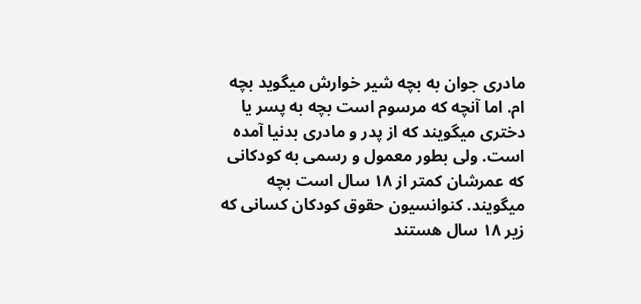مادرى جوان به بچه شير خوارش ميگويد بچه ام. اما آنچه که مرسوم است بچه به پسر يا دخترى ميگويند که از پدر و مادرى بدنيا آمده است. ولى بطور معمول و رسمى به کودکانی که عمرشان کمتر از ١٨ سال است بچه ميگويند. کنوانسيون حقوق کودکان کسانى که زير ١٨ سال هستند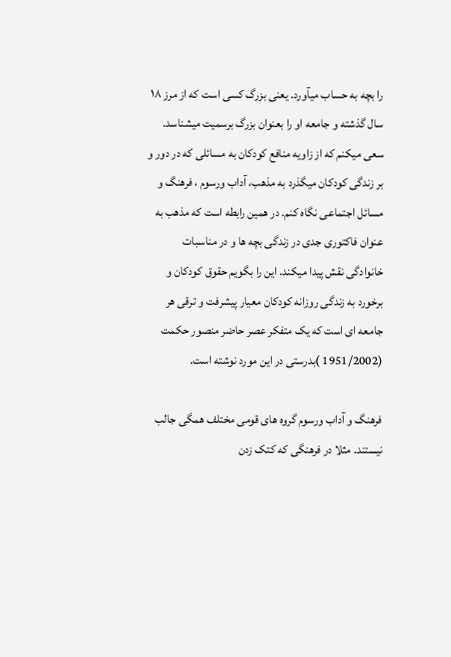را بچه به حساب ميآورد. يعنى بزرگ کسى است که‌ از مرز ١٨ سال گذشته و جامعه او را بعنوان بزرگ برسميت ميشناسد. سعى ميکنم که از زاويه منافع کودکان به مسائلى که در دور و بر زندگى کودکان ميگذرد به مذهب، آداب ورسوم ، فرهنگ و مسائل اجتماعى نگاه کنم. در همين رابطه است که مذهب به عنوان فاکتورى جدى در زندگى بچه ها و در مناسبات خانوادگى نقش پيدا ميکند. اين را بگويم حقوق کودکان و برخورد به زندگى روزانه کودکان معيار پيشرفت و ترقى هر جامعه اى است که یک متفکر عصر حاضر منصور حکمت (1951/2002 )بدرستى در اين مورد نوشته است.

فرهنگ و آداب ورسوم گروه هاى قومى مختلف همگى جالب نيستند. مثلا در فرهنگى که کتک زدن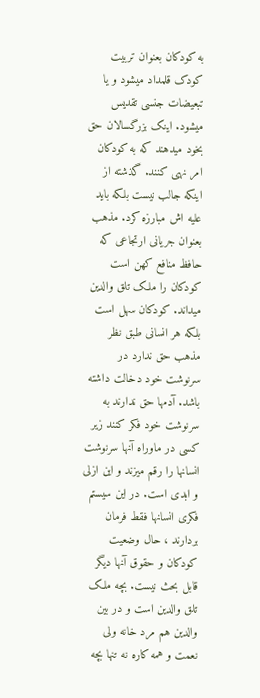به کودکان بعنوان تربيت کودک قلمداد ميشود و يا تبعيضات جنسى تقديس ميشود. اينک بزرگسالان حق بخود ميدهند که به کودکان امر نهى کنند. گذشته از اينکه جالب نيست بلکه بايد عليه اش مبارزه کرد. مذهب بعنوان جريانى ارتجاعى که حافظ منافع کهن است کودکان را ملک تلق والدين ميداند. کودکان سهل است بلکه هر انسانى طبق نظر مذهب حق ندارد در سرنوشت خود دخالت داشته باشد. آدمها حق ندارند به سرنوشت خود فکر کنند زير کسى در ماوراه آنها سرنوشت انسانها را رقم ميزند و اين ازلى و ابدى است. در اين سيستم فکرى انسانها فقط فرمان بردارند ، حال وضعيت کودکان و حقوق آنها ديگر قابل بحث نيست. بچه ملک تلق والدين است و در بين والدين هم مرد خانه ولى نعمت و همه کاره نه تنها بچه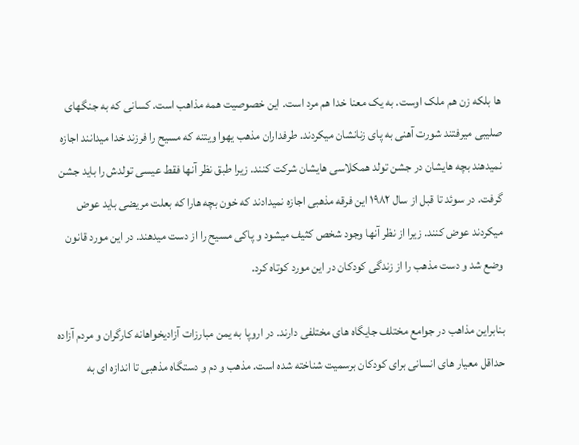ها بلکه زن هم ملک اوست. به يک معنا خدا هم مرد است. اين خصوصيت همه مذاهب است. کسانى که به جنگهاى صليبى ميرفتند شورت آهنى به پاى زنانشان ميکردند. طرفداران مذهب يهوا ويتنه که مسيح را فرزند خدا ميدانند اجازه نميدهند بچه هايشان در جشن تولد همکلاسى هايشان شرکت کنند. زيرا طبق نظر آنها فقط عيسى تولدش را بايد جشن گرفت. در سوئد تا قبل از سال ١٩٨٢ اين فرقه مذهبى اجازه نميدادند که خون بچه هارا که بعلت مريضى بايد عوض ميکردند عوض کنند. زيرا از نظر آنها وجود شخص کثيف ميشود و پاکى مسيح را از دست ميدهند. در اين مورد قانون وضع شد و دست مذهب را از زندگى کودکان در اين مورد کوتاه کرد.

بنابراين مذاهب در جوامع مختلف جايگاه هاى مختلفى دارند. در اروپا به يمن مبارزات آزاديخواهانه کارگران و مردم آزاده حداقل معيار هاى انسانى براى کودکان برسميت شناخته شده است. مذهب و دم و دستگاه مذهبى تا اندازه اى به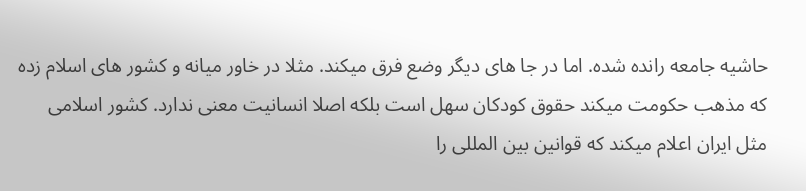حاشيه جامعه رانده شده. اما در جا هاى ديگر وضع فرق ميکند. مثلا در خاور ميانه و کشور هاى اسلام زده که مذهب حکومت ميکند حقوق کودکان سهل است بلکه اصلا انسانيت معنى ندارد. کشور اسلامى مثل ايران اعلام ميکند که قوانين بين المللى را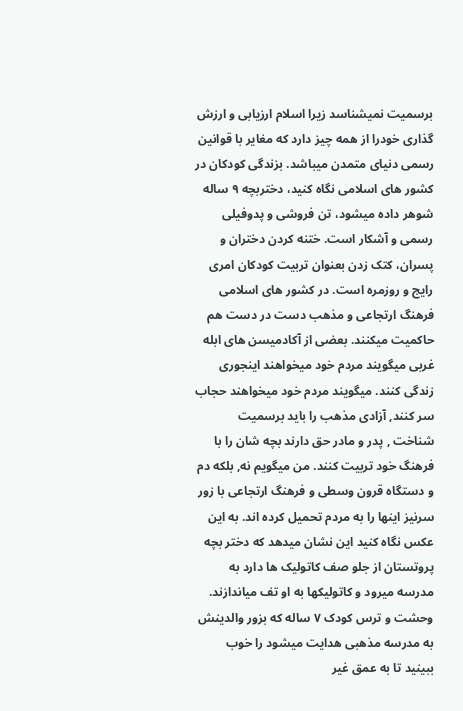برسميت نميشناسد زيرا اسلام ارزيابى و ارزش گذارى خودرا از همه چيز دارد که مغاير با قوانين رسمى دنياى متمدن ميباشد. بزندگى کودکان در کشور هاى اسلامى نگاه کنيد، دختربچه ٩ ساله شوهر داده ميشود، تن فروشى و پدوفيلى رسمى و آشکار است. ختنه کردن دختران و پسران، کتک زدن بعنوان تربيت کودکان امرى رايج و روزمره است. در کشور هاى اسلامى فرهنگ ارتجاعى و مذهب دست در دست هم حاکميت ميکنند. بعضى از آکادميسن هاى ابله غربى ميگويند مردم خود ميخواهند اينجورى زندگى کنند. ميگويند مردم خود ميخواهند حجاب سر کنند, آزادى مذهب را بايد برسميت شناخت , پدر و مادر حق دارند بچه شان را با فرهنگ خود تربيت کنند. من ميگويم نه, بلکه دم و دستگاه قرون وسطى و فرهنگ ارتجاعى با زور سرنيز اينها را به مردم تحميل کرده اند. به اين عکس نگاه کنيد اين نشان ميدهد که دختر بچه پروتستان از جلو صف کاتوليک ها دارد به مدرسه ميرود و کاتوليکها به او تف مياندازند. وحشت و ترس کودک ٧ ساله که بزور والدينش به مدرسه مذهبى هدايت ميشود را خوب ببينيد تا به عمق غير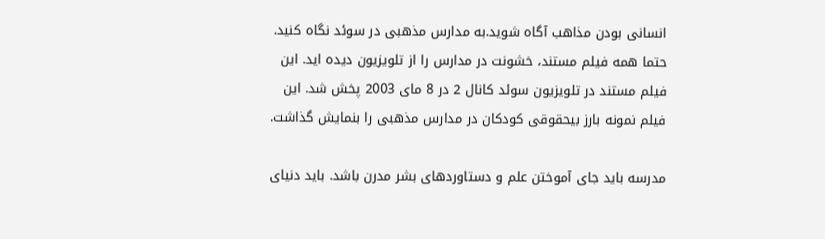انسانى بودن مذاهب آگاه شويد.به مدارس مذهبى در سوئد نگاه کنيد. حتما همه فیلم مستند، خشونت در مدارس را از تلویزیون دیده اید. این فیلم مستند در تلویزیون سوئد کانال 2 در 8 مای 2003 پخش شد. این فیلم نمونه بارز بیحقوقی کودکان در مدارس مذهبی را بنمایش گذاشت.

مدرسه بايد جاى آموختن علم و دستاوردهاى بشر مدرن باشد. بايد دنياى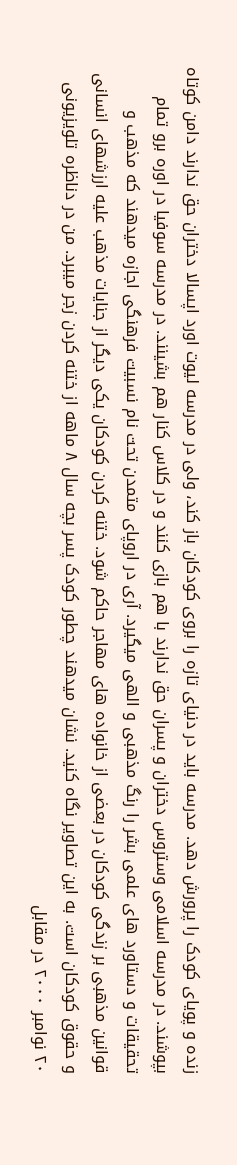زنده و پوياى کودک را پرورش دهد. مدرسه بايد در دنياى تازه را بروى کودکان باز کند، ولى در مدرسه ليوت اورد اپسالا دختران حق ندارند دامن کوتاه بپوشند. در مدرسه اسلامى وستروس دختران و پسران حق ندارند با هم بازى کنند و در کلاس کنار هم بشينند. در مدرسه سوفيا در اوره برو تمام تحقيقات و دستاورد هاى علمى بشر را رنگ مذهبى و الهى ميگيرد. آرى در اروپاى متمدن تحت نام نسبيت فرهنگى اجازه ميدهند که مذهب و قوانين مذهبى بر زندگى کودکان در بعضى از خانواده هاى مهاجر حاکم شود. ختنه کردن کودکان يکى ديگر از جنايات مذهب عليه ارزشهاى انسانى و حقوق کودکان است. به اين تصاوير نگاه کنيد. نشان ميدهند چطور کودک پسر بچه سال ٨ ماهه از ختنه کردن زجر ميبرد. من در دناظره تلويزيونى ٢٠ نوامبر ٢٠٠٠ در مقابل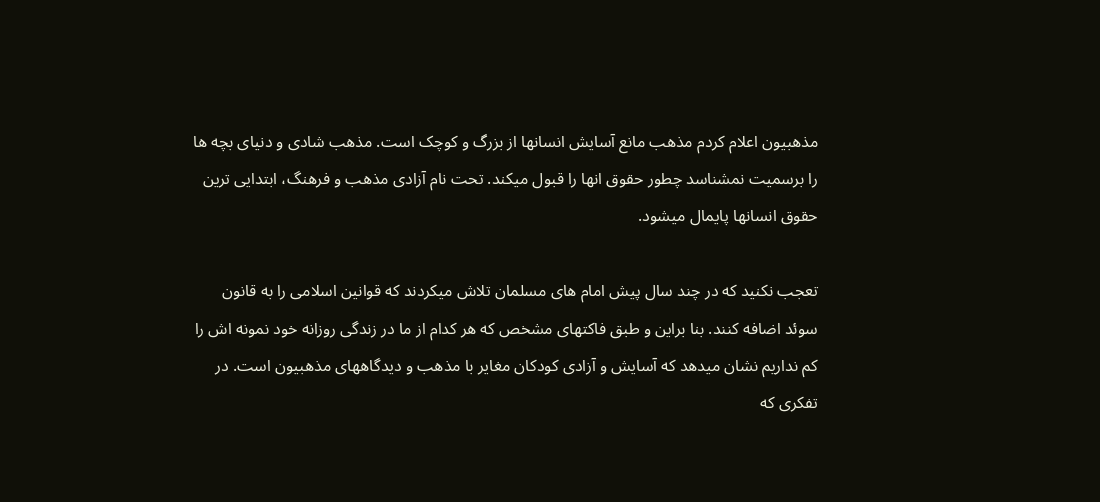مذهبيون اعلام کردم مذهب مانع آسايش انسانها از بزرگ و کوچک است. مذهب شادى و دنياى بچه ها را برسميت نمشناسد چطور حقوق انها را قبول ميکند. تحت نام آزادى مذهب و فرهنگ، ابتدايى‌ ترين حقوق انسانها پايمال ميشود.

تعجب نکنيد که در چند سال پيش امام هاى مسلمان تلاش ميکردند که قوانين اسلامى را به قانون سوئد اضافه کنند. بنا براين و طبق فاکتهاى مشخص که هر کدام از ما در زندگى روزانه خود نمونه اش را کم نداريم نشان ميدهد که آسايش و آزادى کودکان مغاير با مذهب و ديدگاههاى مذهبيون است. در تفکرى که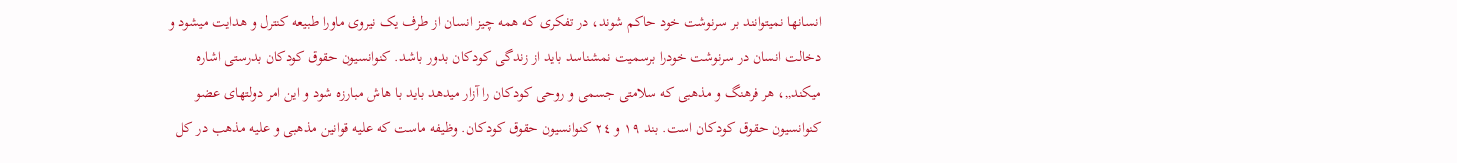انسانها نميتوانند بر سرنوشت خود حاکم شوند، در تفکرى که همه چيز انسان از طرف يک نيروى ماورا طبيعه کنترل و هدايت ميشود و دخالت انسان در سرنوشت خودرا برسميت نمشناسد بايد از زندگى کودکان بدور باشد. کنوانسيون حقوق کودکان بدرستى اشاره ميکند,,، هر فرهنگ و مذهبى که سلامتى جسمى و روحى کودکان را آزار ميدهد بايد با هاش مبارزه شود و اين امر دولتهاى عضو کنوانسيون حقوق کودکان است. بند ١٩ و ٢٤ کنوانسيون حقوق کودکان. وظيفه ماست که عليه قوانين مذهبى و عليه مذهب در کل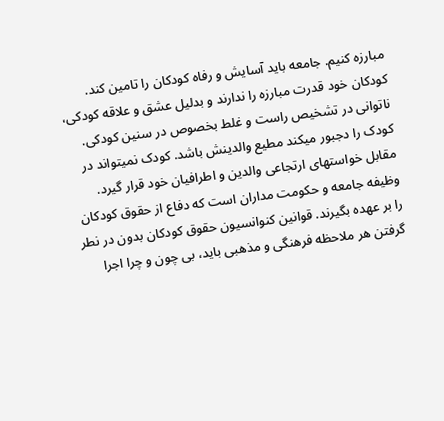مبارزه کنيم. جامعه بايد آسايش و رفاه کودکان را تامين کند. کودکان خود قدرت مبارزه را ندارند و بدليل عشق و علاقه کودکى، ناتوانى در تشخيص راست و غلط بخصوص در سنين کودکى. کودک را دجبور ميکند مطيع والدينش باشد. کودک نميتواند در مقابل خواستهاى ارتجاعى والدين و اطرافيان خود قرار گيرد. وظيفه جامعه و حکومت مداران است که دفاع از حقوق کودکان را بر عهده بگيرند. قوانين کنوانسيون حقوق کودکان بدون در نطر گرفتن هر ملاحظه فرهنگى و مذهبى بايد، بى چون و چرا اجرا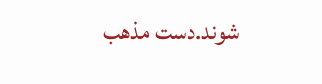شوند.دست مذهب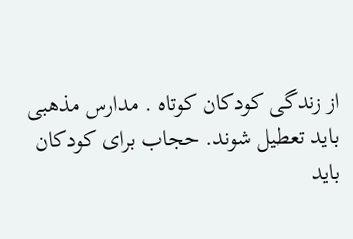از زندگى کودکان کوتاه . مدارس مذهبى بايد تعطيل شوند. حجاب براى کودکان بايد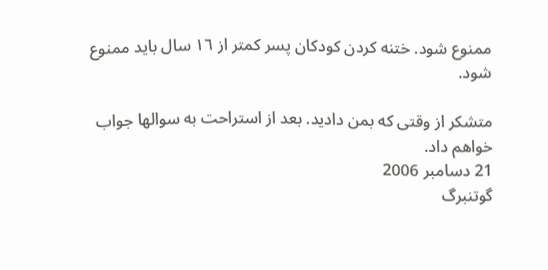ممنوع شود. ختنه کردن کودکان پسر کمتر از ١٦ سال بايد ممنوع شود.

متشکر از وقتى که بمن داديد. بعد از استراحت به سوالها جواب خواهم داد.
21 دسامبر 2006
گوتنبرگ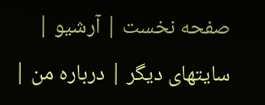صفحه نخست | آرشیو | سایتهای دیگر | درباره من |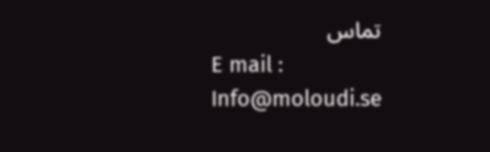تماس
E mail : Info@moloudi.se